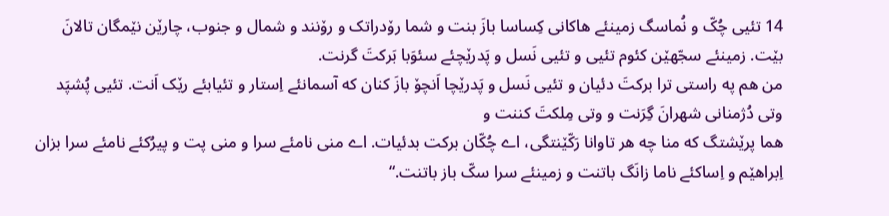14 تئیی چُکّ و نُماسگ زمینئے هاکانی کِساسا بازَ بنت و شما رۆدراتک و رۆنند و شمال و جنوب، چارێن نێمگان تالانَ بێت. زمینئے سجّهێن کئوم تئیی و تئیی نَسل و پَدرێچئے سئوَبا بَرکتَ گرنت.
من هم په راستی ترا برکتَ دئیان و تئیی نَسل و پَدرێچا اَنچۆ بازَ کنان که آسمانئے اِستار و تئیابئے رێک اَنت. تئیی پُشپَد وتی دُژمنانی شهرانَ گِرَنت و وتی مِلکتَ کننت و
هما پرێشتگ که منا چه هر تاوانا رَکّێنتگی، اے چُکّان برکت بدئیات. اے منی نامئے سرا و منی پت و پیرُکئے نامئے سرا بزان اِبراهێم و اِساکئے ناما زانَگ باتنت و زمینئے سرا سکّ باز باتنت.“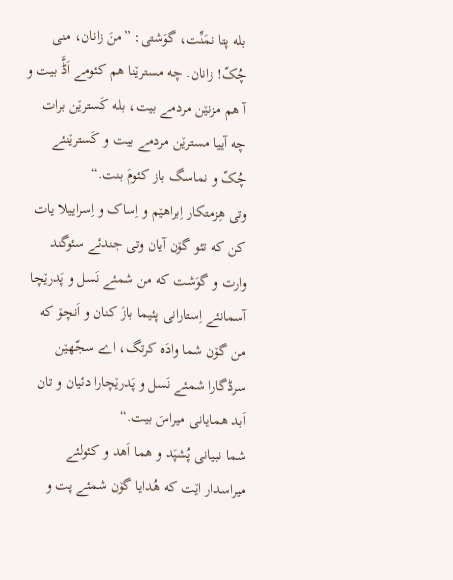بله پتا نمَنِّت، گوَشتی: ”منَ زانان، منی چُکّ! زانان. چه مسترێنا هم کئومے اَڈَّ بیت و آ هم مزنێن مردمے بیت، بله کَسترێن برات چه آییا مسترێن مردمے بیت و کَسترێنئے چُکّ و نماسگ باز کئومَ بنت.“
وتی هِزمتکار اِبراهێم و اِساک و اِسراییلا یات کن که تئو گۆن آیان وتی جندئے سئوگند وارت و گوَشت که من شمئے نَسل و پَدرێچا آسمانئے اِستارانی پئیما بازَ کنان و اَنچۆ که من گۆن شما وادَه کرتگ، اے سجّهێن سرڈگارا شمئے نَسل و پَدرێچارا دئیان و تان اَبد همایانی میراسَ بیت.“
شما نبیانی پُشپَد و هما اَهد و کئولئے میراسدار اێت که هُدایا گۆن شمئے پت و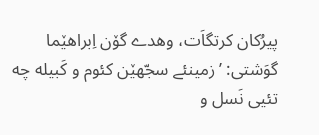پیرُکان کرتگاَت، وهدے گۆن اِبراهێما گوَشتی: ’زمینئے سجّهێن کئوم و کَبیله چه تئیی نَسل و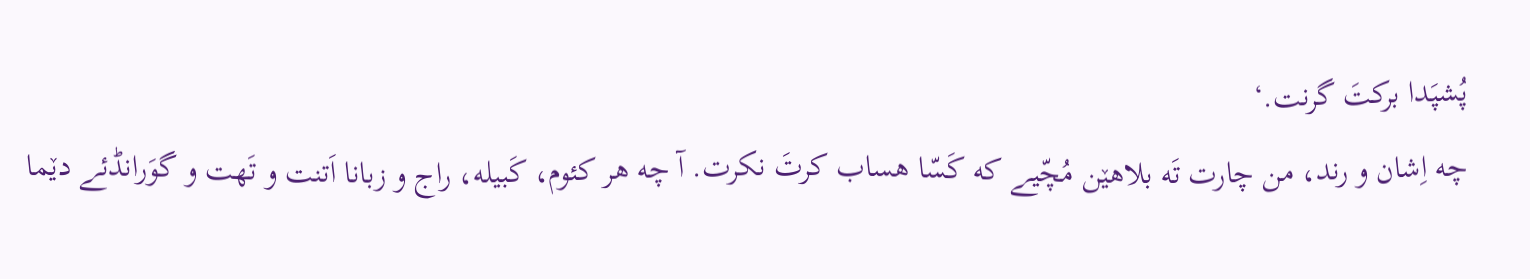پُشپَدا برکتَ گرنت.‘
چه اِشان و رند، من چارت تَه بلاهێن مُچّیے که کَسّا هساب کرتَ نکرت. آ چه هر کئوم، کَبیله، راج و زبانا اَتنت و تَهت و گوَرانڈئے دێما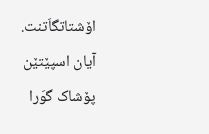اۆشتاتگاَتنت. آیان اسپێتێن پۆشاک گوَرا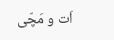اَت و مَچّی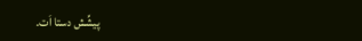پیشِّش دستا اَت.